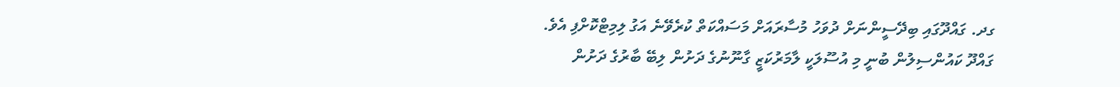ގދ. ގައްދޫގައި ބިދޭސީންނަށް ދުވަހު މުސާރައަށް މަސައްކަތް ކުރެވޭނެ އަގު ލިމިޓްކޮށްފި އެވެ.
ގައްދޫ ކައުންސިލުން ބުނީ މި އުސޫލަކީ ލާމަރުކަޒީ ގާނޫނުގެ ދަށުން ލިބޭ ބާރުގެ ދަށުން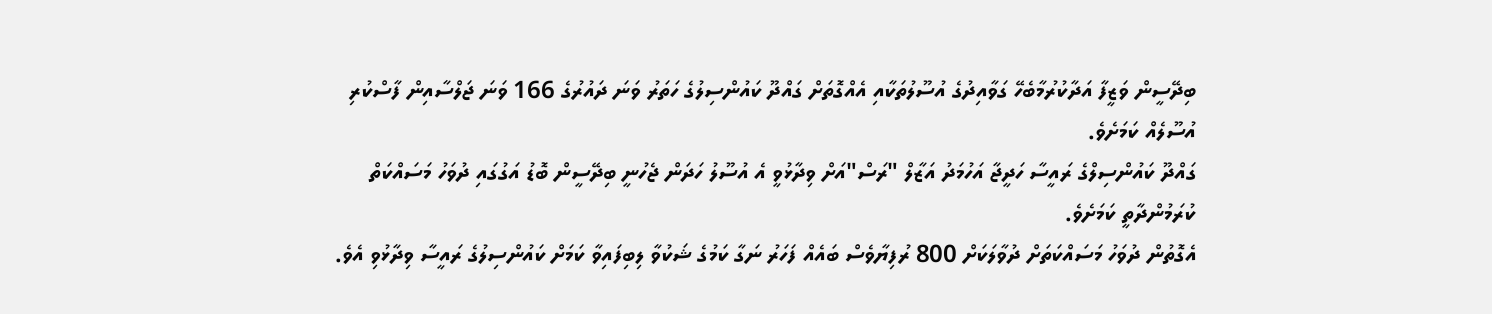ބިދޭސީން ވަޒީފާ އަދާކުރުމާބެހޭ ގަވާއިދުގެ އުސޫލުތަކާއި އެއްގޮތަށް ގައްދޫ ކައުންސިލުގެ ހަތަރު ވަނަ ދައުރުގެ 166 ވަނަ ޖަލްސާއިން ފާސްކުރި އުސޫލެއް ކަމަށެވެ.
ގައްދޫ ކައުންސިލްގެ ރައީސާ ހަދީޖާ އަހުމަދު އަޒާލް "ރަސް"އަށް ވިދާޅުވީ އެ އުސޫލު ހަދަން ޖެހުނީ ބިދޭސީން ބޮޑު އަގުގައި ދުވަހު މަސައްކަތް ކުރަމުންދާތީ ކަމަށެވެ.
އެގޮތުން ދުވަހު މަސައްކަތަށް ދުވާލަކަށް 800 ރުފިޔާވެސް ބައެއް ފަހަރު ނަގާ ކަމުގެ ޝަކުވާ ލިބިފައިވާ ކަމަށް ކައުންސިލުގެ ރައީސާ ވިދާޅުވި އެވެ.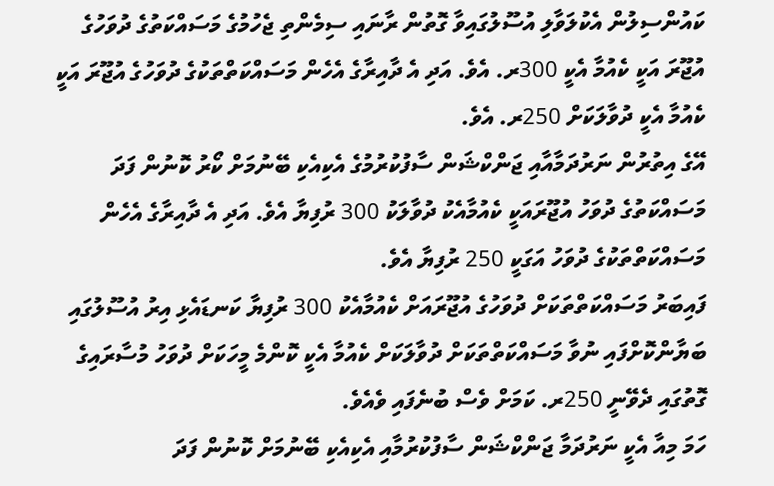ކައުންސިލުން އެކުލަވާލި އުސޫލުގައިވާ ގޮތުން ރާނައި ސިމެންތި ޖެހުމުގެ މަސައްކަތުގެ ދުވަހުގެ އުޖޫރަ އަކީ ކެއުމާ އެކީ 300ރ. އެވެ. އަދި އެ ދާއިރާގެ އެހެން މަސައްކަތްތަކުގެ ދުވަހުގެ އުޖޫރަ އަކީ ކެއުމާ އެކީ ދުވާލަކަށް 250ރ. އެވެ.
އޭގެ އިތުރުން ނަރުދަމާއާއި ޖަންކްޝަން ސާފުކުރުމުގެ އެކިއެކި ބޭނުމަށް ކޯރު ކޮނުން ފަދަ މަސައްކަތުގެ ދުވަހު އުޖޫރައަކީ ކެއުމާއެކު ދުވާލަކު 300 ރުފިޔާ އެވެ. އަދި އެ ދާއިރާގެ އެހެން މަސައްކަތްތަކުގެ ދުވަހު އަގަކީ 250 ރުފިޔާ އެވެ.
ފައިބަރު މަސައްކަތްތަކަށް ދުވަހުގެ އުޖޫރައަށް ކެއުމާއެކު 300 ރުފިޔާ ކަނޑައެޅި އިރު އުސޫލުގައި ބަޔާންކޮށްފައި ނުވާ މަސައްކަތްތަކަށް ދުވާލަކަށް ކެއުމާ އެކީ ކޮންމެ މީހަކަށް ދުވަހު މުސާރައިގެ ގޮތުގައި ދެވޭނީ 250ރ. ކަމަށް ވެސް ބުނެފައި ވެއެވެ.
ހަމަ މިއާ އެކީ ނަރުދަމާ ޖަންކްޝަން ސާފުކުރުމާއި އެކިއެކި ބޭނުމަށް ކޮނުން ފަދަ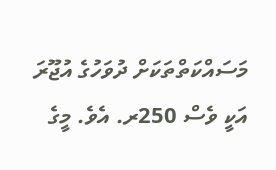މަސައްކަތްތަކަށް ދުވަހުގެ އުޖޫރަ އަކީ ވެސް 250ރ. އެވެ. މީގެ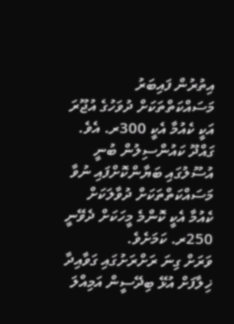އިތުރުން ފައިބަރު މަސައްކަތްތަކަށް ދުވަހުގެ އުޖޫރަ އަކީ ކެއުމާ އެކީ 300ރ. އެވެ.
ގައްދޫ ކައުންސިލުން ބުނީ އުސޫލުގައި ބަޔާންކޮށްފައި ނުވާ މަސައްކަތްތަކަށް ދުވާލަކަށް ކެއުމާ އެކީ ކޮންމެ މީހަކަށް ދެވޭނީ 250ރ. ކަމަށެވެ.
ވަރަށް ގިނަ ރަށްރަށުގައި ގަވާއިދާ ޚިލާފަށް އުޅޭ ބިދޭސީން އަމިއްލަ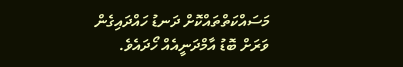މަސައްކަތްތައްކޮށް ދަނޑު ހައްދައިގެން ވަރަށް ބޮޑު އާމްދަނީއެއް ހޯދައެވެ.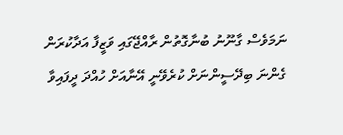ނަމަވެސް ގާނޫނު ބުނާގޮތުން ރާއްޖޭގައި ވަޒީފާ އަދާކުރަން ގެންނަ ބިދޭސީންނަށް ކުރެވޭނީ އޭނާއަށް ހުއްދަ ދީފައިވާ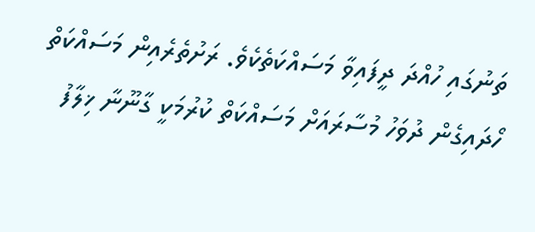ތަނުގައި ހުއްދަ ދީފައިވާ މަސައްކަތެކެވެ. ރަށުތެރެއިން މަސައްކަތް ހޯދައިގެން ދުވަހު މުސާރައަށް މަސައްކަތް ކުރުމަކީ ގާނޫނާ ޚިލާފު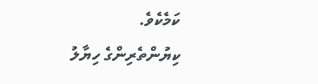ކަމެކެވެ.
ކިޔުންތެރިންގެ ހިޔާލު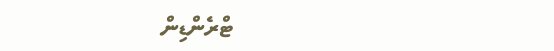ޓްރެންޑިން